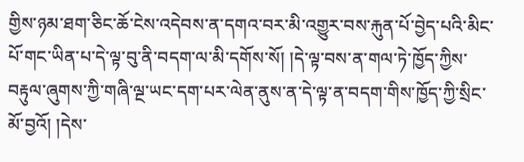གྱིས་ཉམ་ཐག་ཅིང་ཆོ་ངེས་འདེབས་ན་དགའ་བར་མི་འགྱུར་བས་རྐུན་པོ་བྱེད་པའི་མིང་པོ་གང་ཡིན་པ་དེ་ལྟ་བུ་ནི་བདག་ལ་མི་དགོས་སོ། །དེ་ལྟ་བས་ན་གལ་ཏེ་ཁྱོད་ཀྱིས་བརྟུལ་ཞུགས་ཀྱི་གཞི་ལྔ་ཡང་དག་པར་ལེན་ནུས་ན་དེ་ལྟ་ན་བདག་གིས་ཁྱོད་ཀྱི་སྲིང་མོ་བྱའོ། །དེས་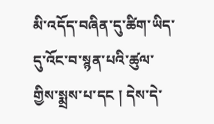མི་འདོད་བཞིན་དུ་ཚིག་ཡིད་དུ་འོང་བ་སྙན་པའི་ཚུལ་གྱིས་སྨྲས་པ་དང ། དེས་དེ་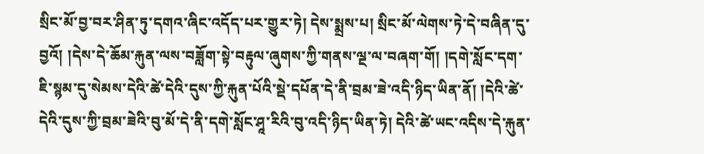སྲིང་མོ་བྱ་བར་ཤིན་ཏུ་དགའ་ཞིང་འདོད་པར་གྱུར་ཏེ། དེས་སྨྲས་པ། སྲིང་མོ་ལེགས་ཏེ་དེ་བཞིན་དུ་བྱའོ། །དེས་དེ་ཆོམ་རྐུན་ལས་བཟློག་སྟེ་བརྟུལ་ཞུགས་ཀྱི་གནས་ལྔ་ལ་བཞག་གོ། །དགེ་སློང་དག་ཇི་སྙམ་དུ་སེམས་དེའི་ཚེ་དེའི་དུས་ཀྱི་རྐུན་པོའི་སྡེ་དཔོན་དེ་ནི་བྲམ་ཟེ་འདི་ཉིད་ཡིན་ནོ། །དེའི་ཚེ་དེའི་དུས་ཀྱི་བྲམ་ཟེའི་བུ་མོ་དེ་ནི་དགེ་སློང་ཤཱ་རིའི་བུ་འདི་ཉིད་ཡིན་ཏེ། དེའི་ཚེ་ཡང་འདིས་དེ་རྐུན་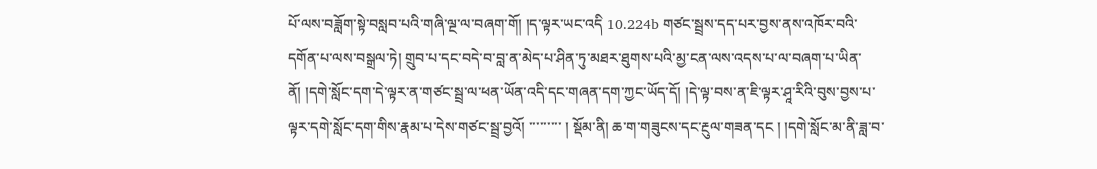པོ་ལས་བཟློག་སྟེ་བསླབ་པའི་གཞི་ལྔ་ལ་བཞག་གོ། །ད་ལྟར་ཡང་འདི 10.224b གཙང་སྦྲས་དད་པར་བྱས་ནས་འཁོར་བའི་དགོན་པ་ལས་བསྒྲལ་ཏེ། གྲུབ་པ་དང་བདེ་བ་བླ་ན་མེད་པ་ཤིན་ཏུ་མཐར་ཐུགས་པའི་མྱ་ངན་ལས་འདས་པ་ལ་བཞག་པ་ཡིན་ནོ། །དགེ་སློང་དག་དེ་ལྟར་ན་གཙང་སྦྲ་ལ་ཕན་ཡོན་འདི་དང་གཞན་དག་ཀྱང་ཡོད་དོ། །དེ་ལྟ་བས་ན་ཇི་ལྟར་ཤཱ་རིའི་བུས་བྱས་པ་ལྟར་དགེ་སློང་དག་གིས་རྣམ་པ་དེས་གཙང་སྦྲ་བྱའོ། ་་་་་་་་་ ། སྡོམ་ནི། ཆ་ག་གཟུངས་དང་རྔུལ་གཟན་དང ། །དགེ་སློང་མ་ནི་ཟླ་བ་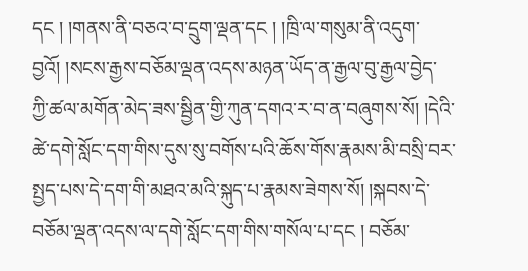དང ། །གནས་ནི་བཅའ་བ་དྲུག་ལྡན་དང ། །ཁྲི་ལ་གསུམ་ནི་འདུག་བྱའོ། །སངས་རྒྱས་བཅོམ་ལྡན་འདས་མཉན་ཡོད་ན་རྒྱལ་བུ་རྒྱལ་བྱེད་ཀྱི་ཚལ་མགོན་མེད་ཟས་སྦྱིན་གྱི་ཀུན་དགའ་ར་བ་ན་བཞུགས་སོ། །དེའི་ཚེ་དགེ་སློང་དག་གིས་དུས་སུ་བགོས་པའི་ཆོས་གོས་རྣམས་མི་བསྲི་བར་སྤྱད་པས་དེ་དག་གི་མཐའ་མའི་སྐུད་པ་རྣམས་ཟེགས་སོ། །སྐབས་དེ་བཅོམ་ལྡན་འདས་ལ་དགེ་སློང་དག་གིས་གསོལ་པ་དང ། བཅོམ་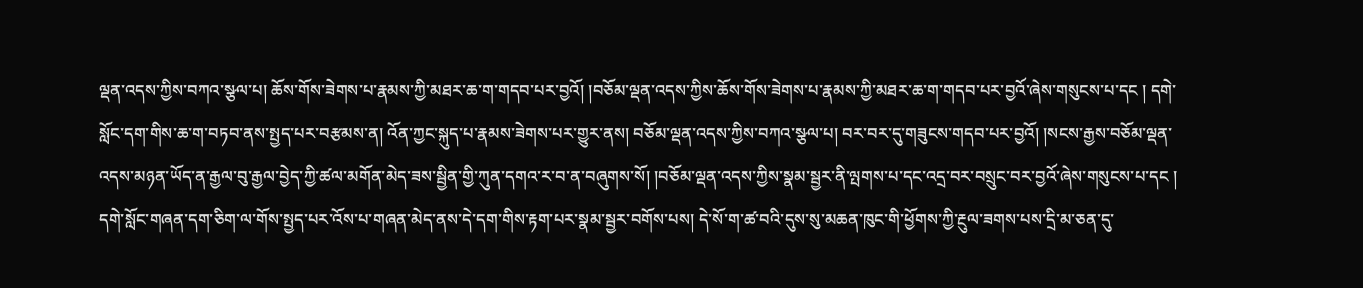ལྡན་འདས་ཀྱིས་བཀའ་སྩལ་པ། ཆོས་གོས་ཟེགས་པ་རྣམས་ཀྱི་མཐར་ཆ་ག་གདབ་པར་བྱའོ། །བཅོམ་ལྡན་འདས་ཀྱིས་ཆོས་གོས་ཟེགས་པ་རྣམས་ཀྱི་མཐར་ཆ་ག་གདབ་པར་བྱའོ་ཞེས་གསུངས་པ་དང ། དགེ་སློང་དག་གིས་ཆ་ག་བཏབ་ནས་སྤྱད་པར་བརྩམས་ན། འོན་ཀྱང་སྐུད་པ་རྣམས་ཟེགས་པར་གྱུར་ནས། བཅོམ་ལྡན་འདས་ཀྱིས་བཀའ་སྩལ་པ། བར་བར་དུ་གཟུངས་གདབ་པར་བྱའོ། །སངས་རྒྱས་བཅོམ་ལྡན་འདས་མཉན་ཡོད་ན་རྒྱལ་བུ་རྒྱལ་བྱེད་ཀྱི་ཚལ་མགོན་མེད་ཟས་སྦྱིན་གྱི་ཀུན་དགའ་ར་བ་ན་བཞུགས་སོ། །བཅོམ་ལྡན་འདས་ཀྱིས་སྣམ་སྦྱར་ནི་ལྤགས་པ་དང་འདྲ་བར་བསྲུང་བར་བྱའོ་ཞེས་གསུངས་པ་དང ། དགེ་སློང་གཞན་དག་ཅིག་ལ་གོས་སྤྱད་པར་འོས་པ་གཞན་མེད་ནས་དེ་དག་གིས་རྟག་པར་སྣམ་སྦྱར་བགོས་པས། དེ་སོ་ག་ཚ་བའི་དུས་སུ་མཆན་ཁུང་གི་ཕྱོགས་ཀྱི་རྔུལ་ཟགས་པས་དྲི་མ་ཅན་དུ་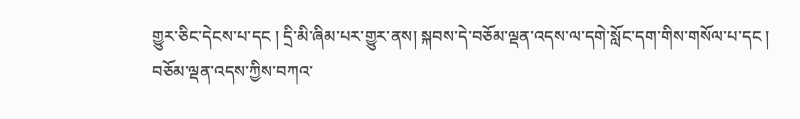གྱུར་ཅིང་དེངས་པ་དང ། དྲི་མི་ཞིམ་པར་གྱུར་ནས། སྐབས་དེ་བཅོམ་ལྡན་འདས་ལ་དགེ་སློང་དག་གིས་གསོལ་པ་དང ། བཅོམ་ལྡན་འདས་ཀྱིས་བཀའ་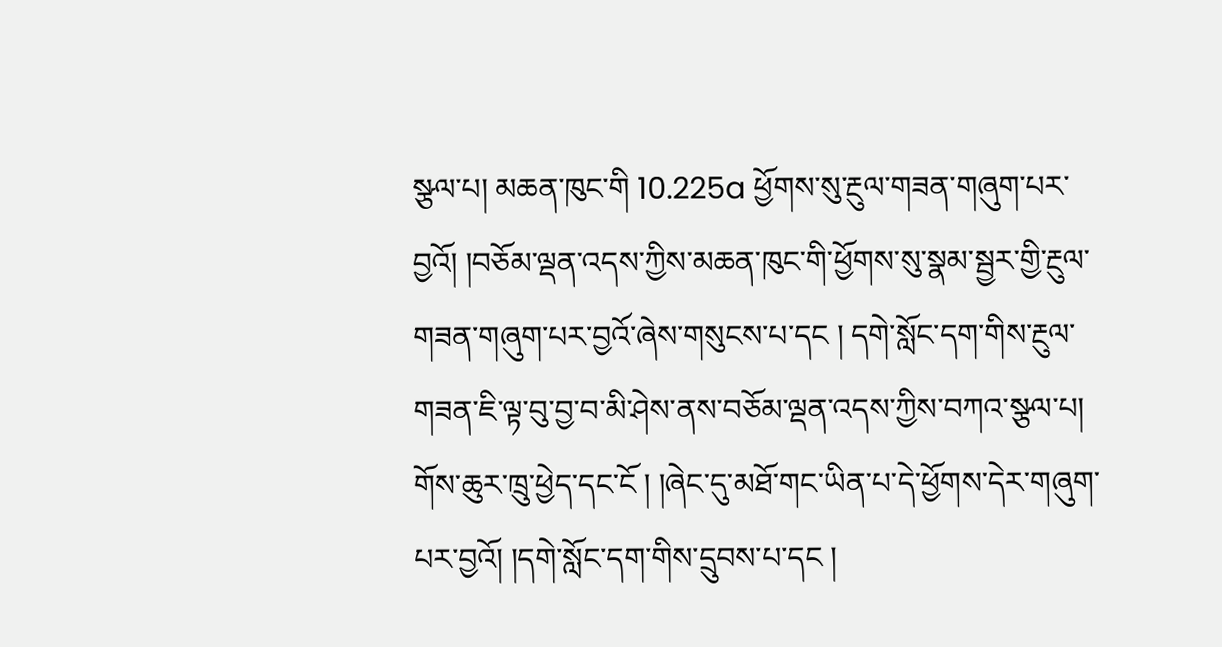སྩལ་པ། མཆན་ཁུང་གི 10.225a ཕྱོགས་སུ་རྔུལ་གཟན་གཞུག་པར་བྱའོ། །བཅོམ་ལྡན་འདས་ཀྱིས་མཆན་ཁུང་གི་ཕྱོགས་སུ་སྣམ་སྦྱར་གྱི་རྔུལ་གཟན་གཞུག་པར་བྱའོ་ཞེས་གསུངས་པ་དང ། དགེ་སློང་དག་གིས་རྔུལ་གཟན་ཇི་ལྟ་བུ་བྱ་བ་མི་ཤེས་ནས་བཅོམ་ལྡན་འདས་ཀྱིས་བཀའ་སྩལ་པ། གོས་ཆུར་ཁྲུ་ཕྱེད་དང་ངོ ། །ཞེང་དུ་མཐོ་གང་ཡིན་པ་དེ་ཕྱོགས་དེར་གཞུག་པར་བྱའོ། །དགེ་སློང་དག་གིས་དྲུབས་པ་དང །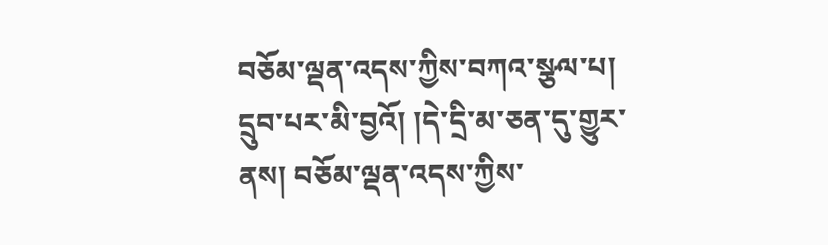བཅོམ་ལྡན་འདས་ཀྱིས་བཀའ་སྩལ་པ། དྲུབ་པར་མི་བྱའོ། །དེ་དྲི་མ་ཅན་དུ་གྱུར་ནས། བཅོམ་ལྡན་འདས་ཀྱིས་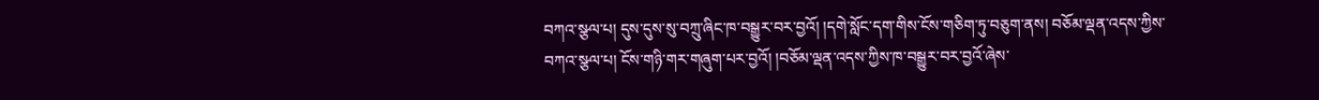བཀའ་སྩལ་པ། དུས་དུས་སུ་བཀྲུ་ཞིང་ཁ་བསྒྱུར་བར་བྱའོ། །དགེ་སློང་དག་གིས་ངོས་གཅིག་ཏུ་བཅུག་ནས། བཅོམ་ལྡན་འདས་ཀྱིས་བཀའ་སྩལ་པ། ངོས་གཉི་གར་གཞུག་པར་བྱའོ། །བཅོམ་ལྡན་འདས་ཀྱིས་ཁ་བསྒྱུར་བར་བྱའོ་ཞེས་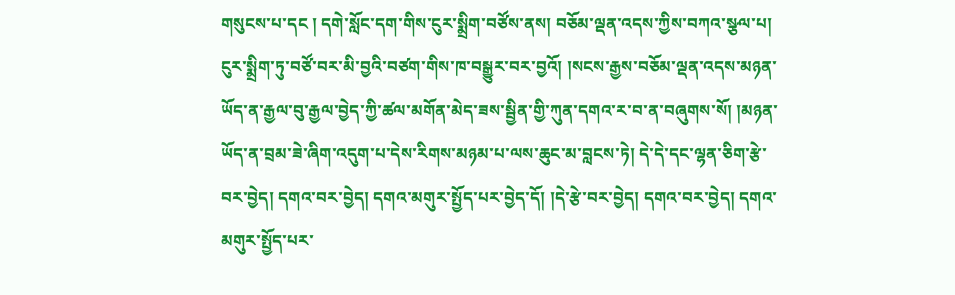གསུངས་པ་དང ། དགེ་སློང་དག་གིས་ངུར་སྨྲིག་བཙོས་ནས། བཅོམ་ལྡན་འདས་ཀྱིས་བཀའ་སྩལ་པ། ངུར་སྨྲིག་ཏུ་བཙོ་བར་མི་བྱའི་བཙག་གིས་ཁ་བསྒྱུར་བར་བྱའོ། །སངས་རྒྱས་བཅོམ་ལྡན་འདས་མཉན་ཡོད་ན་རྒྱལ་བུ་རྒྱལ་བྱེད་ཀྱི་ཚལ་མགོན་མེད་ཟས་སྦྱིན་གྱི་ཀུན་དགའ་ར་བ་ན་བཞུགས་སོ། །མཉན་ཡོད་ན་བྲམ་ཟེ་ཞིག་འདུག་པ་དེས་རིགས་མཉམ་པ་ལས་ཆུང་མ་བླངས་ཏེ། དེ་དེ་དང་ལྷན་ཅིག་རྩེ་བར་བྱེད། དགའ་བར་བྱེད། དགའ་མགུར་སྤྱོད་པར་བྱེད་དོ། །དེ་རྩེ་བར་བྱེད། དགའ་བར་བྱེད། དགའ་མགུར་སྤྱོད་པར་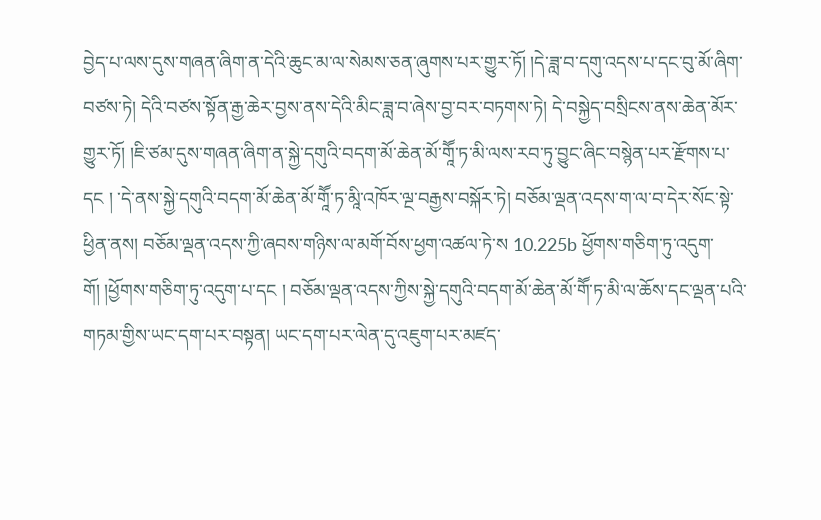བྱེད་པ་ལས་དུས་གཞན་ཞིག་ན་དེའི་ཆུང་མ་ལ་སེམས་ཅན་ཞུགས་པར་གྱུར་ཏོ། །དེ་ཟླ་བ་དགུ་འདས་པ་དང་བུ་མོ་ཞིག་བཙས་ཏེ། དེའི་བཙས་སྟོན་རྒྱ་ཆེར་བྱས་ནས་དེའི་མིང་ཟླ་བ་ཞེས་བྱ་བར་བཏགས་ཏེ། དེ་བསྐྱེད་བསྲིངས་ནས་ཆེན་མོར་གྱུར་ཏོ། །ཇི་ཙམ་དུས་གཞན་ཞིག་ན་སྐྱེ་དགུའི་བདག་མོ་ཆེན་མོ་གཱཽ་ཏ་མི་ལས་རབ་ཏུ་བྱུང་ཞིང་བསྙེན་པར་རྫོགས་པ་དང ། ་དེ་ནས་སྐྱེ་དགུའི་བདག་མོ་ཆེན་མོ་གཱཽ་ཏ་མཱི་འཁོར་ལྔ་བརྒྱས་བསྐོར་ཏེ། བཅོམ་ལྡན་འདས་ག་ལ་བ་དེར་སོང་སྟེ་ཕྱིན་ནས། བཅོམ་ལྡན་འདས་ཀྱི་ཞབས་གཉིས་ལ་མགོ་བོས་ཕྱག་འཚལ་ཏེ་ས 10.225b ཕྱོགས་གཅིག་ཏུ་འདུག་གོ། །ཕྱོགས་གཅིག་ཏུ་འདུག་པ་དང ། བཅོམ་ལྡན་འདས་ཀྱིས་སྐྱེ་དགུའི་བདག་མོ་ཆེན་མོ་གཽ་ཏ་མི་ལ་ཆོས་དང་ལྡན་པའི་གཏམ་གྱིས་ཡང་དག་པར་བསྟན། ཡང་དག་པར་ལེན་དུ་འཇུག་པར་མཛད་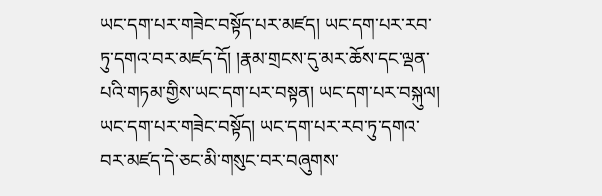ཡང་དག་པར་གཟེང་བསྟོད་པར་མཛད། ཡང་དག་པར་རབ་ཏུ་དགའ་བར་མཛད་དོ། །རྣམ་གྲངས་དུ་མར་ཆོས་དང་ལྡན་པའི་གཏམ་གྱིས་ཡང་དག་པར་བསྟན། ཡང་དག་པར་བསྐུལ། ཡང་དག་པར་གཟེང་བསྟོད། ཡང་དག་པར་རབ་ཏུ་དགའ་བར་མཛད་དེ་ཅང་མི་གསུང་བར་བཞུགས་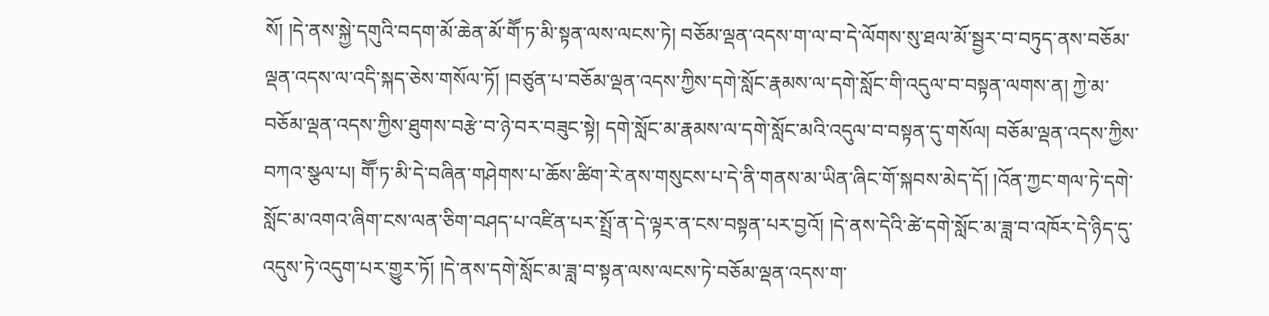སོ། །དེ་ནས་སྐྱེ་དགུའི་བདག་མོ་ཆེན་མོ་གཽ་ཏ་མི་སྟན་ལས་ལངས་ཏེ། བཅོམ་ལྡན་འདས་ག་ལ་བ་དེ་ལོགས་སུ་ཐལ་མོ་སྦྱར་བ་བཏུད་ནས་བཅོམ་ལྡན་འདས་ལ་འདི་སྐད་ཅེས་གསོལ་ཏོ། །བཙུན་པ་བཅོམ་ལྡན་འདས་ཀྱིས་དགེ་སློང་རྣམས་ལ་དགེ་སློང་གི་འདུལ་བ་བསྟན་ལགས་ན། ཀྱེ་མ་བཅོམ་ལྡན་འདས་ཀྱིས་ཐུགས་བརྩེ་བ་ཉེ་བར་བཟུང་སྟེ། དགེ་སློང་མ་རྣམས་ལ་དགེ་སློང་མའི་འདུལ་བ་བསྟན་དུ་གསོལ། བཅོམ་ལྡན་འདས་ཀྱིས་བཀའ་སྩལ་པ། གཽ་ཏ་མི་དེ་བཞིན་གཤེགས་པ་ཆོས་ཚིག་རེ་ནས་གསུངས་པ་དེ་ནི་གནས་མ་ཡིན་ཞིང་གོ་སྐབས་མེད་དོ། །འོན་ཀྱང་གལ་ཏེ་དགེ་སློང་མ་འགའ་ཞིག་ངས་ལན་ཅིག་བཤད་པ་འཛིན་པར་སྤྲོ་ན་དེ་ལྟར་ན་ངས་བསྟན་པར་བྱའོ། །དེ་ནས་དེའི་ཚེ་དགེ་སློང་མ་ཟླ་བ་འཁོར་དེ་ཉིད་དུ་འདུས་ཏེ་འདུག་པར་གྱུར་ཏོ། །དེ་ནས་དགེ་སློང་མ་ཟླ་བ་སྟན་ལས་ལངས་ཏེ་བཅོམ་ལྡན་འདས་ག་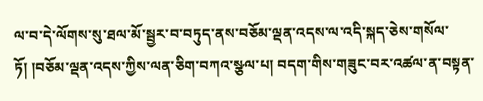ལ་བ་དེ་ལོགས་སུ་ཐལ་མོ་སྦྱར་བ་བཏུད་ནས་བཅོམ་ལྡན་འདས་ལ་འདི་སྐད་ཅེས་གསོལ་ཏོ། །བཅོམ་ལྡན་འདས་ཀྱིས་ལན་ཅིག་བཀའ་སྩལ་པ། བདག་གིས་གཟུང་བར་འཚལ་ན་བསྟན་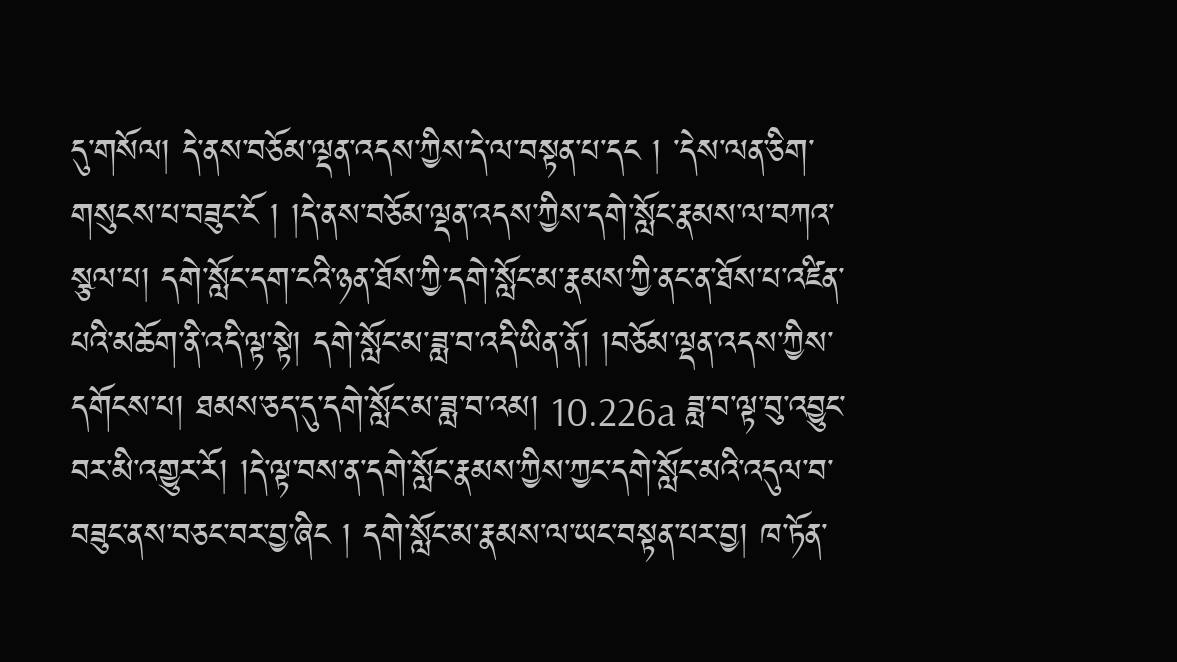དུ་གསོལ། དེ་ནས་བཅོམ་ལྡན་འདས་ཀྱིས་དེ་ལ་བསྟན་པ་དང ། ་དེས་ལན་ཅིག་གསུངས་པ་བཟུང་ངོ ། །དེ་ནས་བཅོམ་ལྡན་འདས་ཀྱིས་དགེ་སློང་རྣམས་ལ་བཀའ་སྩལ་པ། དགེ་སློང་དག་ངའི་ཉན་ཐོས་ཀྱི་དགེ་སློང་མ་རྣམས་ཀྱི་ནང་ན་ཐོས་པ་འཛིན་པའི་མཆོག་ནི་འདི་ལྟ་སྟེ། དགེ་སློང་མ་ཟླ་བ་འདི་ཡིན་ནོ། །བཅོམ་ལྡན་འདས་ཀྱིས་དགོངས་པ། ཐམས་ཅད་དུ་དགེ་སློང་མ་ཟླ་བ་འམ། 10.226a ཟླ་བ་ལྟ་བུ་འབྱུང་བར་མི་འགྱུར་རོ། །དེ་ལྟ་བས་ན་དགེ་སློང་རྣམས་ཀྱིས་ཀྱང་དགེ་སློང་མའི་འདུལ་བ་བཟུང་ནས་བཅང་བར་བྱ་ཞིང ། དགེ་སློང་མ་རྣམས་ལ་ཡང་བསྟན་པར་བྱ། ཁ་ཏོན་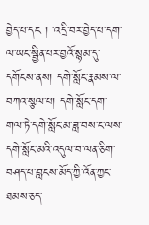བྱེད་པ་དང ། ་འདྲི་བར་བྱེད་པ་དག་ལ་ཡང་སྦྱིན་པར་བྱའོ་སྙམ་དུ་དགོངས་ནས། དགེ་སློང་རྣམས་ལ་བཀའ་སྩལ་པ། དགེ་སློང་དག་གལ་ཏེ་དགེ་སློང་མ་ཟླ་བས་ང་ལས་དགེ་སློང་མའི་འདུལ་བ་ལན་ཅིག་བཤད་པ་བླངས་མོད་ཀྱི་འོན་ཀྱང་ཐམས་ཅད་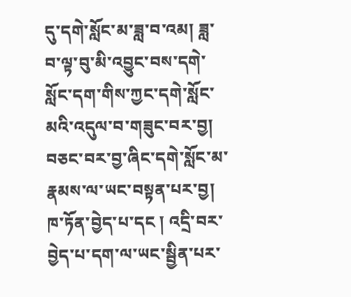དུ་དགེ་སློང་མ་ཟླ་བ་འམ། ཟླ་བ་ལྟ་བུ་མི་འབྱུང་བས་དགེ་སློང་དག་གིས་ཀྱང་དགེ་སློང་མའི་འདུལ་བ་གཟུང་བར་བྱ། བཅང་བར་བྱ་ཞིང་དགེ་སློང་མ་རྣམས་ལ་ཡང་བསྟན་པར་བྱ། ཁ་ཏོན་བྱེད་པ་དང ། འདྲི་བར་བྱེད་པ་དག་ལ་ཡང་སྦྱིན་པར་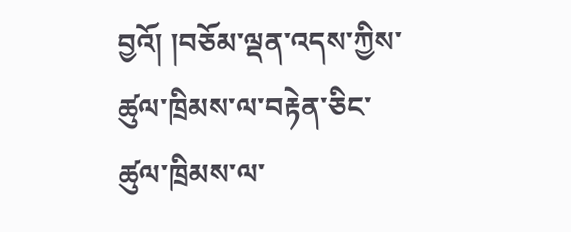བྱའོ། །བཅོམ་ལྡན་འདས་ཀྱིས་ཚུལ་ཁྲིམས་ལ་བརྟེན་ཅིང་ཚུལ་ཁྲིམས་ལ་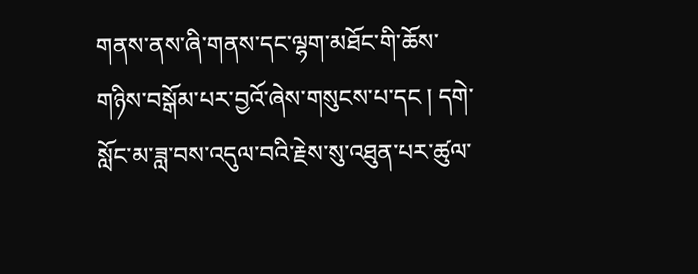གནས་ནས་ཞི་གནས་དང་ལྷག་མཐོང་གི་ཆོས་གཉིས་བསྒོམ་པར་བྱའོ་ཞེས་གསུངས་པ་དང ། དགེ་སློང་མ་ཟླ་བས་འདུལ་བའི་རྗེས་སུ་འཐུན་པར་ཚུལ་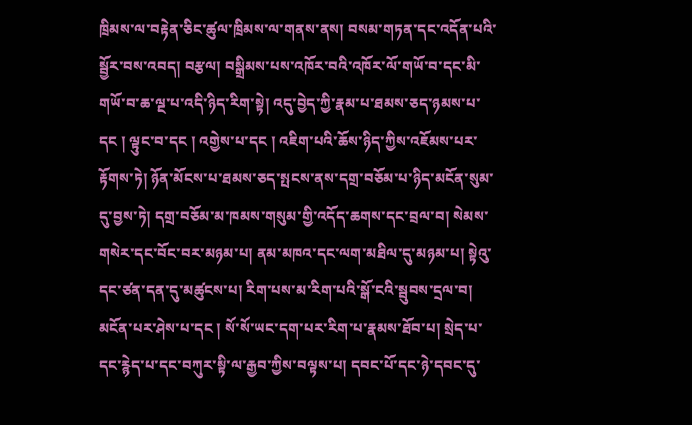ཁྲིམས་ལ་བརྟེན་ཅིང་ཚུལ་ཁྲིམས་ལ་གནས་ནས། བསམ་གཏན་དང་འདོན་པའི་སྦྱོར་བས་འབད། བརྩལ། བསྒྲིམས་པས་འཁོར་བའི་འཁོར་ལོ་གཡོ་བ་དང་མི་གཡོ་བ་ཆ་ལྔ་པ་འདི་ཉིད་རིག་སྟེ། འདུ་བྱེད་ཀྱི་རྣམ་པ་ཐམས་ཅད་ཉམས་པ་དང ། ལྟུང་བ་དང ། འགྱེས་པ་དང ། འཇིག་པའི་ཆོས་ཉིད་ཀྱིས་འཇོམས་པར་རྟོགས་ཏེ། ཉོན་མོངས་པ་ཐམས་ཅད་སྤངས་ནས་དགྲ་བཅོམ་པ་ཉིད་མངོན་སུམ་དུ་བྱས་ཏེ། དགྲ་བཅོམ་མ་ཁམས་གསུམ་གྱི་འདོད་ཆགས་དང་བྲལ་བ། སེམས་གསེར་དང་བོང་བར་མཉམ་པ། ནམ་མཁའ་དང་ལག་མཐིལ་དུ་མཉམ་པ། སྟེའུ་དང་ཙན་དན་དུ་མཚུངས་པ། རིག་པས་མ་རིག་པའི་སྒོ་ངའི་སྦུབས་དྲལ་བ། མངོན་པར་ཤེས་པ་དང ། སོ་སོ་ཡང་དག་པར་རིག་པ་རྣམས་ཐོབ་པ། སྲེད་པ་དང་རྙེད་པ་དང་བཀུར་སྟི་ལ་རྒྱབ་ཀྱིས་བལྟས་པ། དབང་པོ་དང་ཉེ་དབང་དུ་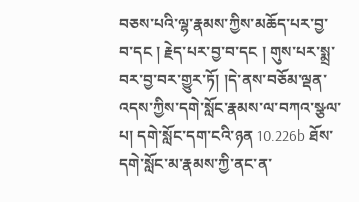བཅས་པའི་ལྷ་རྣམས་ཀྱིས་མཆོད་པར་བྱ་བ་དང ། རྗེད་པར་བྱ་བ་དང ། གུས་པར་སྨྲ་བར་བྱ་བར་གྱུར་ཏོ། །དེ་ནས་བཅོམ་ལྡན་འདས་ཀྱིས་དགེ་སློང་རྣམས་ལ་བཀའ་སྩལ་པ། དགེ་སློང་དག་ངའི་ཉན 10.226b ཐོས་དགེ་སློང་མ་རྣམས་ཀྱི་ནང་ན་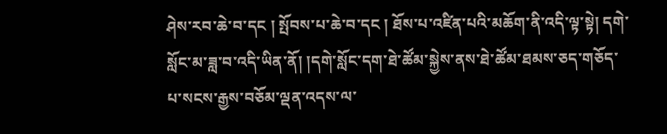ཤེས་རབ་ཆེ་བ་དང ། སྤོབས་པ་ཆེ་བ་དང ། ཐོས་པ་འཛིན་པའི་མཆོག་ནི་འདི་ལྟ་སྟེ། དགེ་སློང་མ་ཟླ་བ་འདི་ཡིན་ནོ། །དགེ་སློང་དག་ཐེ་ཚོམ་སྐྱེས་ནས་ཐེ་ཚོམ་ཐམས་ཅད་གཅོད་པ་སངས་རྒྱས་བཅོམ་ལྡན་འདས་ལ་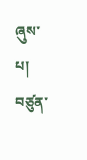ཞུས་པ། བཙུན་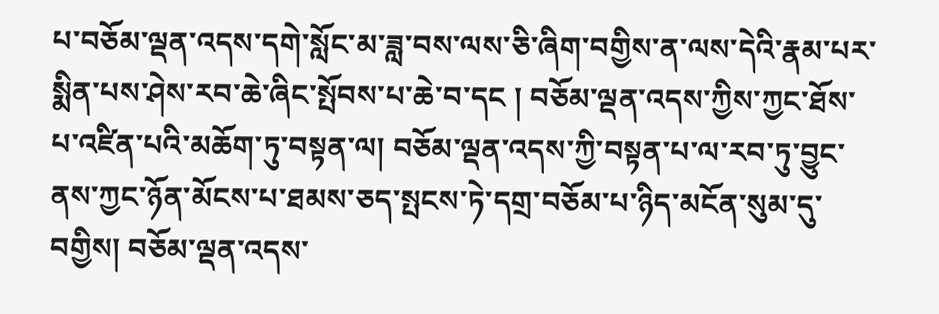པ་བཅོམ་ལྡན་འདས་དགེ་སློང་མ་ཟླ་བས་ལས་ཅི་ཞིག་བགྱིས་ན་ལས་དེའི་རྣམ་པར་སྨིན་པས་ཤེས་རབ་ཆེ་ཞིང་སྤོབས་པ་ཆེ་བ་དང ། བཅོམ་ལྡན་འདས་ཀྱིས་ཀྱང་ཐོས་པ་འཛིན་པའི་མཆོག་ཏུ་བསྟན་ལ། བཅོམ་ལྡན་འདས་ཀྱི་བསྟན་པ་ལ་རབ་ཏུ་བྱུང་ནས་ཀྱང་ཉོན་མོངས་པ་ཐམས་ཅད་སྤངས་ཏེ་དགྲ་བཅོམ་པ་ཉིད་མངོན་སུམ་དུ་བགྱིས། བཅོམ་ལྡན་འདས་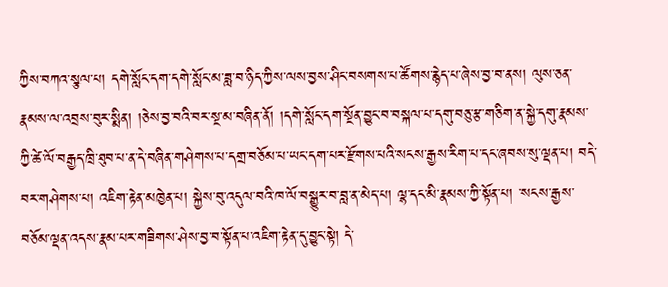ཀྱིས་བཀའ་སྩལ་པ། དགེ་སློང་དག་དགེ་སློང་མ་ཟླ་བ་ཉིད་ཀྱིས་ལས་བྱས་ཤིང་བསགས་པ་ཚོགས་རྙེད་པ་ཞེས་བྱ་བ་ནས། ལུས་ཅན་རྣམས་ལ་འབྲས་བུར་སྨིན། །ཅེས་བྱ་བའི་བར་སྔ་མ་བཞིན་ནོ། །དགེ་སློང་དག་སྔོན་བྱུང་བ་བསྐལ་པ་དགུ་བཅུ་རྩ་གཅིག་ན་སྐྱེ་དགུ་རྣམས་ཀྱི་ཚེ་ལོ་བརྒྱད་ཁྲི་ཐུབ་པ་ན་དེ་བཞིན་གཤེགས་པ་དགྲ་བཅོམ་པ་ཡང་དག་པར་རྫོགས་པའི་སངས་རྒྱས་རིག་པ་དང་ཞབས་སུ་ལྡན་པ། བདེ་བར་གཤེགས་པ། འཇིག་རྟེན་མཁྱེན་པ། སྐྱེས་བུ་འདུལ་བའི་ཁ་ལོ་བསྒྱུར་བ་བླ་ན་མེད་པ། ལྷ་དང་མི་རྣམས་ཀྱི་སྟོན་པ། ་སངས་རྒྱས་བཅོམ་ལྡན་འདས་རྣམ་པར་གཟིགས་ཤེས་བྱ་བ་སྟོན་པ་འཇིག་རྟེན་དུ་བྱུང་སྟེ། དེ་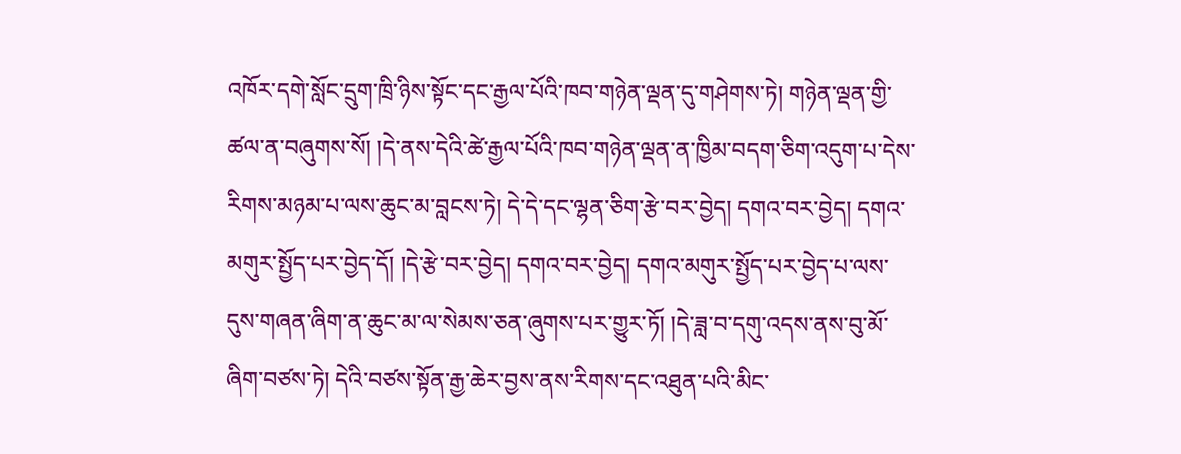འཁོར་དགེ་སློང་དྲུག་ཁྲི་ཉིས་སྟོང་དང་རྒྱལ་པོའི་ཁབ་གཉེན་ལྡན་དུ་གཤེགས་ཏེ། གཉེན་ལྡན་གྱི་ཚལ་ན་བཞུགས་སོ། །དེ་ནས་དེའི་ཚེ་རྒྱལ་པོའི་ཁབ་གཉེན་ལྡན་ན་ཁྱིམ་བདག་ཅིག་འདུག་པ་དེས་རིགས་མཉམ་པ་ལས་ཆུང་མ་བླངས་ཏེ། དེ་དེ་དང་ལྷན་ཅིག་རྩེ་བར་བྱེད། དགའ་བར་བྱེད། དགའ་མགུར་སྤྱོད་པར་བྱེད་དོ། །དེ་རྩེ་བར་བྱེད། དགའ་བར་བྱེད། དགའ་མགུར་སྤྱོད་པར་བྱེད་པ་ལས་དུས་གཞན་ཞིག་ན་ཆུང་མ་ལ་སེམས་ཅན་ཞུགས་པར་གྱུར་ཏོ། །དེ་ཟླ་བ་དགུ་འདས་ནས་བུ་མོ་ཞིག་བཙས་ཏེ། དེའི་བཙས་སྟོན་རྒྱ་ཆེར་བྱས་ནས་རིགས་དང་འཐུན་པའི་མིང་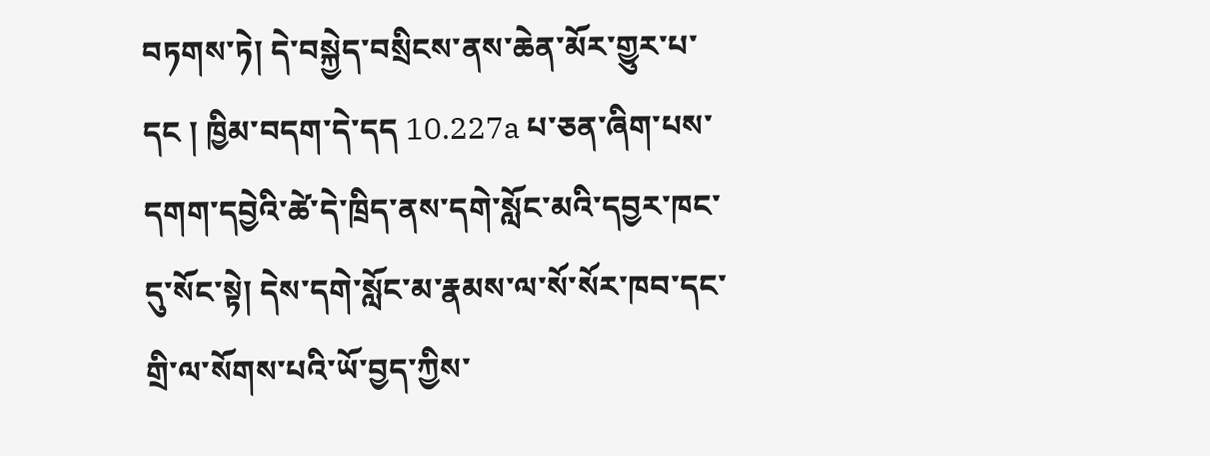བཏགས་ཏེ། དེ་བསྐྱེད་བསྲིངས་ནས་ཆེན་མོར་གྱུར་པ་དང ། ཁྱིམ་བདག་དེ་དད 10.227a པ་ཅན་ཞིག་པས་དགག་དབྱེའི་ཚེ་དེ་ཁྲིད་ནས་དགེ་སློང་མའི་དབྱར་ཁང་དུ་སོང་སྟེ། དེས་དགེ་སློང་མ་རྣམས་ལ་སོ་སོར་ཁབ་དང་གྲི་ལ་སོགས་པའི་ཡོ་བྱད་ཀྱིས་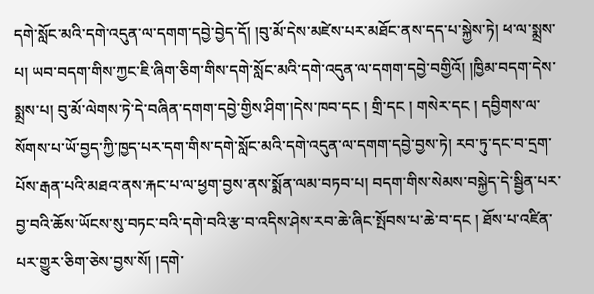དགེ་སློང་མའི་དགེ་འདུན་ལ་དགག་དབྱེ་བྱེད་དོ། །བུ་མོ་དེས་མཛེས་པར་མཐོང་ནས་དད་པ་སྐྱེས་ཏེ། ཕ་ལ་སྨྲས་པ། ཡབ་བདག་གིས་ཀྱང་ཇི་ཞིག་ཅིག་གིས་དགེ་སློང་མའི་དགེ་འདུན་ལ་དགག་དབྱེ་བགྱིའོ། །ཁྱིམ་བདག་དེས་སྨྲས་པ། བུ་མོ་ལེགས་ཏེ་དེ་བཞིན་དགག་དབྱེ་གྱིས་ཤིག་།དེས་ཁབ་དང ། གྲི་དང ། གསེར་དང ། དབྱིགས་ལ་སོགས་པ་ཡོ་བྱད་ཀྱི་ཁྱད་པར་དག་གིས་དགེ་སློང་མའི་དགེ་འདུན་ལ་དགག་དབྱེ་བྱས་ཏེ། རབ་ཏུ་དང་བ་དྲག་པོས་རྒན་པའི་མཐའ་ནས་རྐང་པ་ལ་ཕྱག་བྱས་ནས་སྨོན་ལམ་བཏབ་པ། བདག་གིས་སེམས་བསྐྱེད་དེ་སྦྱིན་པར་བྱ་བའི་ཆོས་ཡོངས་སུ་བཏང་བའི་དགེ་བའི་རྩ་བ་འདིས་ཤེས་རབ་ཆེ་ཞིང་སྤོབས་པ་ཆེ་བ་དང ། ཐོས་པ་འཛིན་པར་གྱུར་ཅིག་ཅེས་བྱས་སོ། །དགེ་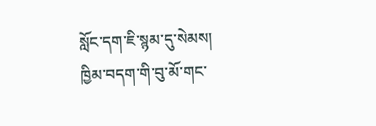སློང་དག་ཇི་སྙམ་དུ་སེམས། ཁྱིམ་བདག་གི་བུ་མོ་གང་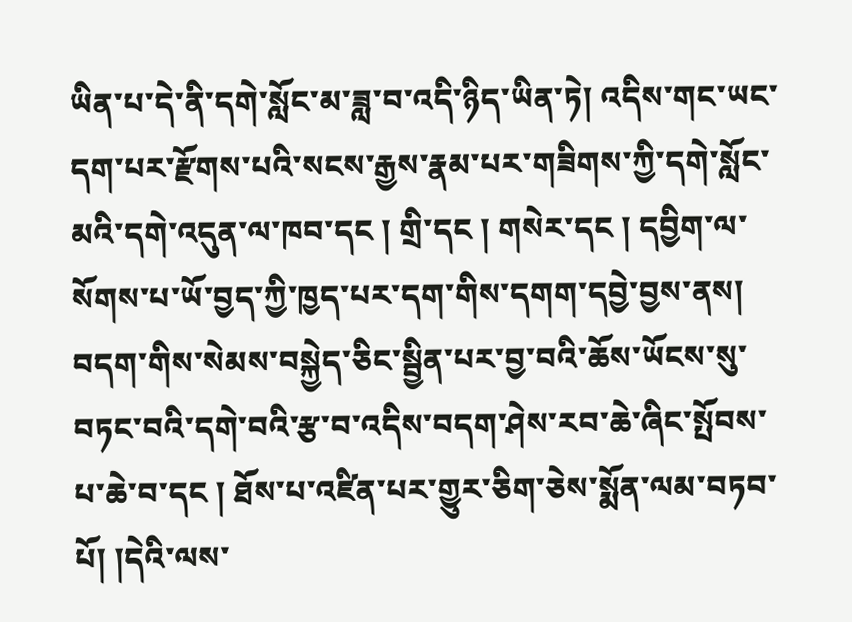ཡིན་པ་དེ་ནི་དགེ་སློང་མ་ཟླ་བ་འདི་ཉིད་ཡིན་ཏེ། འདིས་གང་ཡང་དག་པར་རྫོགས་པའི་སངས་རྒྱས་རྣམ་པར་གཟིགས་ཀྱི་དགེ་སློང་མའི་དགེ་འདུན་ལ་ཁབ་དང ། གྲི་དང ། གསེར་དང ། དབྱིག་ལ་སོགས་པ་ཡོ་བྱད་ཀྱི་ཁྱད་པར་དག་གིས་དགག་དབྱེ་བྱས་ནས། བདག་གིས་སེམས་བསྐྱེད་ཅིང་སྦྱིན་པར་བྱ་བའི་ཆོས་ཡོངས་སུ་བཏང་བའི་དགེ་བའི་རྩ་བ་འདིས་བདག་ཤེས་རབ་ཆེ་ཞིང་སྤོབས་པ་ཆེ་བ་དང ། ཐོས་པ་འཛིན་པར་གྱུར་ཅིག་ཅེས་སྨོན་ལམ་བཏབ་པོ། །དེའི་ལས་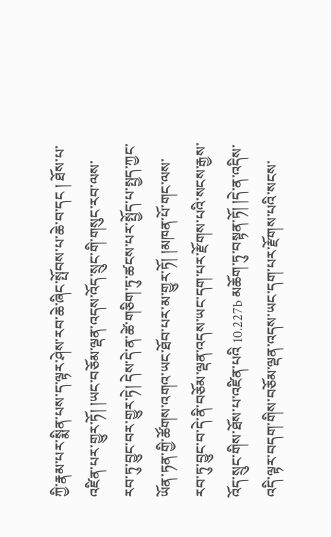ཀྱི་རྣམ་པར་སྨིན་པས་ད་ལྟར་ཤེས་རབ་ཆེ་ཞིང་སྤོབས་པ་ཆེ་བ་དང ། ཐོས་པ་འཛིན་པར་གྱུར་ཏོ། །ཡང་བཅོམ་ལྡན་འདས་འོད་སྲུང་གི་གསུང་རབ་ལས་རབ་ཏུ་བྱུང་བར་གྱུར་ཏེ། དེས་དེ་ན་ཚེ་གཅིག་ཏུ་ཚངས་པར་སྤྱོད་པ་སྤྱད་ཀྱང་ཡོན་ཏན་གྱི་ཚོགས་འགའ་ཡང་ཐོབ་པར་མ་གྱུར་ཏོ། །མཁན་པོ་གང་ལས་རབ་ཏུ་བྱུང་བ་དེ་ནི་བཅོམ་ལྡན་འདས་ཡང་དག་པར་རྫོགས་པའི་སངས་རྒྱས་འོད་སྲུང་གིས་ཐོས་པ་འཛིན་པའི 10.227b མཆོག་ཏུ་བསྟན་ཏོ། །དེ་ན་འདིས་འདི་ལྟར་བདག་གིས་བཅོམ་ལྡན་འདས་ཡང་དག་པར་རྫོགས་པའི་སངས་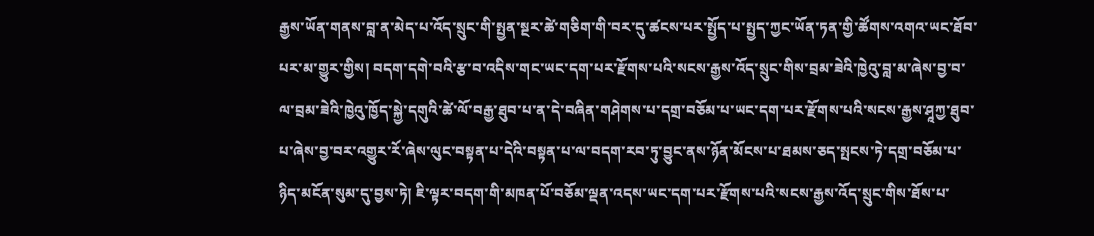རྒྱས་ཡོན་གནས་བླ་ན་མེད་པ་འོད་སྲུང་གི་སྤྱན་སྔར་ཚེ་གཅིག་གི་བར་དུ་ཚངས་པར་སྤྱོད་པ་སྤྱད་ཀྱང་ཡོན་ཏན་གྱི་ཚོགས་འགའ་ཡང་ཐོབ་པར་མ་གྱུར་གྱིས། བདག་དགེ་བའི་རྩ་བ་འདིས་གང་ཡང་དག་པར་རྫོགས་པའི་སངས་རྒྱས་འོད་སྲུང་གིས་བྲམ་ཟེའི་ཁྱེའུ་བླ་མ་ཞེས་བྱ་བ་ལ་བྲམ་ཟེའི་ཁྱེའུ་ཁྱོད་སྐྱེ་དགུའི་ཚེ་ལོ་བརྒྱ་ཐུབ་པ་ན་དེ་བཞིན་གཤེགས་པ་དགྲ་བཅོམ་པ་ཡང་དག་པར་རྫོགས་པའི་སངས་རྒྱས་ཤཱཀྱ་ཐུབ་པ་ཞེས་བྱ་བར་འགྱུར་རོ་ཞེས་ལུང་བསྟན་པ་དེའི་བསྟན་པ་ལ་བདག་རབ་ཏུ་བྱུང་ནས་ཉོན་མོངས་པ་ཐམས་ཅད་སྤངས་ཏེ་དགྲ་བཅོམ་པ་ཉིད་མངོན་སུམ་དུ་བྱས་ཏེ། ཇི་ལྟར་བདག་གི་མཁན་པོ་བཅོམ་ལྡན་འདས་ཡང་དག་པར་རྫོགས་པའི་སངས་རྒྱས་འོད་སྲུང་གིས་ཐོས་པ་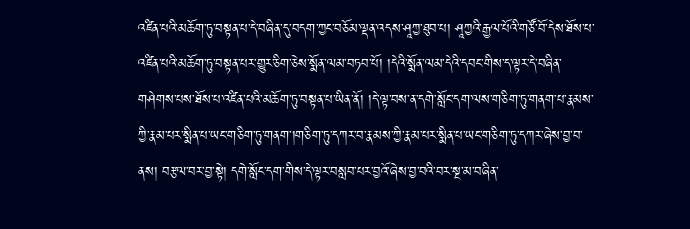འཛིན་པའི་མཆོག་ཏུ་བསྟན་པ་དེ་བཞིན་དུ་བདག་ཀྱང་བཅོམ་ལྡན་འདས་ཤཱཀྱ་ཐུབ་པ། ཤཱཀྱའི་རྒྱལ་པོའི་གཙོ་བོ་དེས་ཐོས་པ་འཛིན་པའི་མཆོག་ཏུ་བསྟན་པར་གྱུར་ཅིག་ཅེས་སྨོན་ལམ་བཏབ་པོ། །དེའི་སྨོན་ལམ་དེའི་དབང་གིས་ད་ལྟར་དེ་བཞིན་གཤེགས་པས་ཐོས་པ་འཛིན་པའི་མཆོག་ཏུ་བསྟན་པ་ཡིན་ནོ། །དེ་ལྟ་བས་ན་དགེ་སློང་དག་ལས་གཅིག་ཏུ་གནག་པ་རྣམས་ཀྱི་རྣམ་པར་སྨིན་པ་ཡང་གཅིག་ཏུ་གནག་།གཅིག་ཏུ་དཀར་བ་རྣམས་ཀྱི་རྣམ་པར་སྨིན་པ་ཡང་གཅིག་ཏུ་དཀར་ཞེས་བྱ་བ་ནས། བརྩལ་བར་བྱ་སྟེ། དགེ་སློང་དག་གིས་དེ་ལྟར་བསླབ་པར་བྱའོ་ཞེས་བྱ་བའི་བར་སྔ་མ་བཞིན་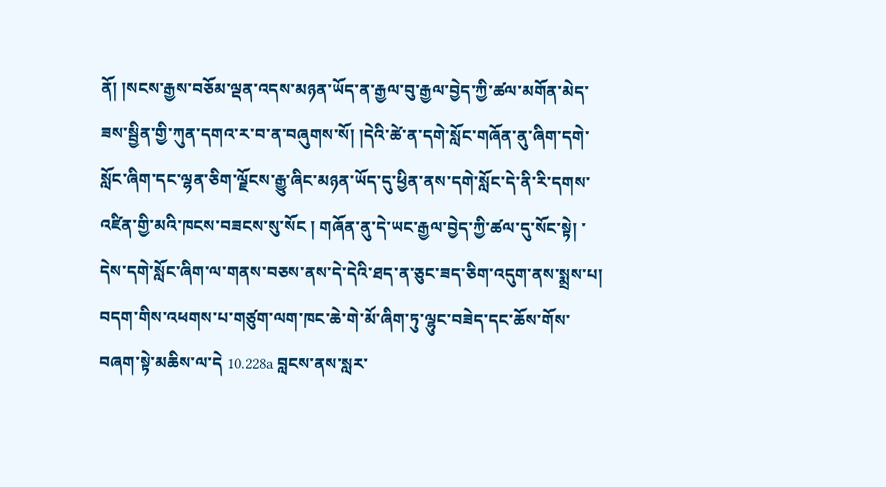ནོ། །སངས་རྒྱས་བཅོམ་ལྡན་འདས་མཉན་ཡོད་ན་རྒྱལ་བུ་རྒྱལ་བྱེད་ཀྱི་ཚལ་མགོན་མེད་ཟས་སྦྱིན་གྱི་ཀུན་དགའ་ར་བ་ན་བཞུགས་སོ། །དེའི་ཚེ་ན་དགེ་སློང་གཞོན་ནུ་ཞིག་དགེ་སློང་ཞིག་དང་ལྷན་ཅིག་ལྗོངས་རྒྱུ་ཞིང་མཉན་ཡོད་དུ་ཕྱིན་ནས་དགེ་སློང་དེ་ནི་རི་དགས་འཛིན་གྱི་མའི་ཁངས་བཟངས་སུ་སོང ། གཞོན་ནུ་དེ་ཡང་རྒྱལ་བྱེད་ཀྱི་ཚལ་དུ་སོང་སྟེ། ་དེས་དགེ་སློང་ཞིག་ལ་གནས་བཅས་ནས་དེ་དེའི་ཐད་ན་ཅུང་ཟད་ཅིག་འདུག་ནས་སྨྲས་པ། བདག་གིས་འཕགས་པ་གཙུག་ལག་ཁང་ཆེ་གེ་མོ་ཞིག་ཏུ་ལྷུང་བཟེད་དང་ཆོས་གོས་བཞག་སྟེ་མཆིས་ལ་དེ 10.228a བླངས་ནས་སླར་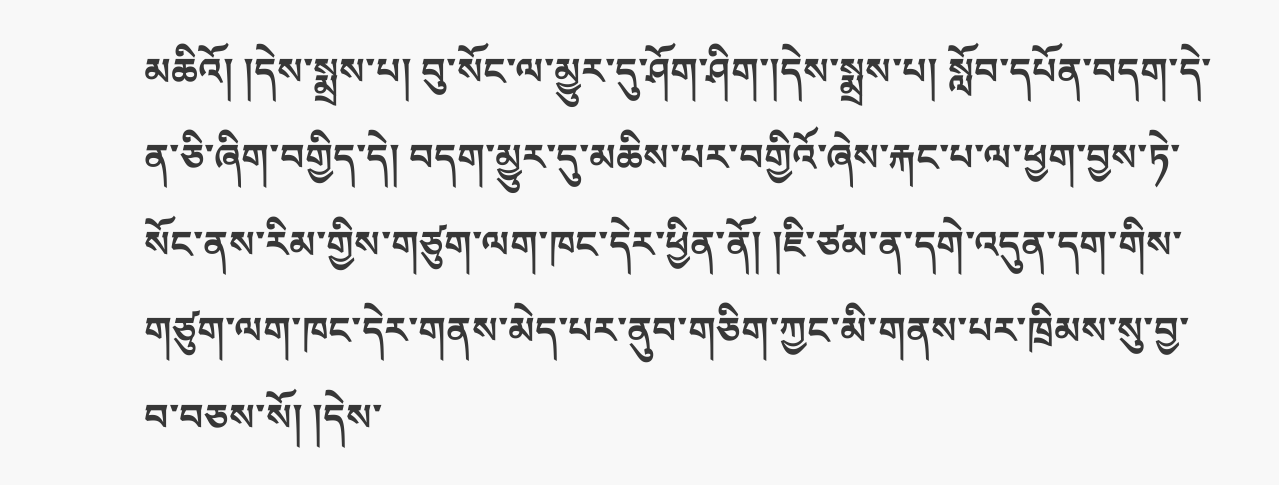མཆིའོ། །དེས་སྨྲས་པ། བུ་སོང་ལ་མྱུར་དུ་ཤོག་ཤིག་།དེས་སྨྲས་པ། སློབ་དཔོན་བདག་དེ་ན་ཅི་ཞིག་བགྱིད་དེ། བདག་མྱུར་དུ་མཆིས་པར་བགྱིའོ་ཞེས་རྐང་པ་ལ་ཕྱག་བྱས་ཏེ་སོང་ནས་རིམ་གྱིས་གཙུག་ལག་ཁང་དེར་ཕྱིན་ནོ། །ཇི་ཙམ་ན་དགེ་འདུན་དག་གིས་གཙུག་ལག་ཁང་དེར་གནས་མེད་པར་ནུབ་གཅིག་ཀྱང་མི་གནས་པར་ཁྲིམས་སུ་བྱ་བ་བཅས་སོ། །དེས་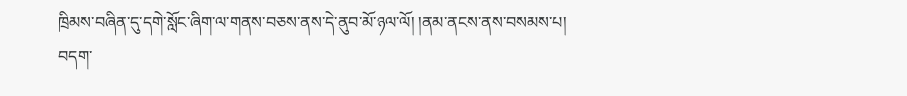ཁྲིམས་བཞིན་དུ་དགེ་སློང་ཞིག་ལ་གནས་བཅས་ནས་དེ་ནུབ་མོ་ཉལ་ལོ། །ནམ་ནངས་ནས་བསམས་པ། བདག་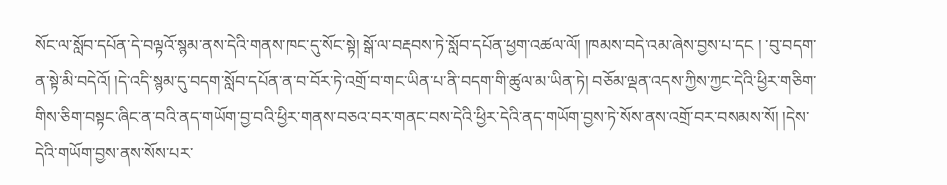སོང་ལ་སློབ་དཔོན་དེ་བལྟའོ་སྙམ་ནས་དེའི་གནས་ཁང་དུ་སོང་སྟེ། སྒོ་ལ་བརྡབས་ཏེ་སློབ་དཔོན་ཕྱག་འཚལ་ལོ། །ཁམས་བདེ་འམ་ཞེས་བྱས་པ་དང ། ་བུ་བདག་ན་སྟེ་མི་བདེའོ། །དེ་འདི་སྙམ་དུ་བདག་སློབ་དཔོན་ན་བ་བོར་ཏེ་འགྲོ་བ་གང་ཡིན་པ་ནི་བདག་གི་ཚུལ་མ་ཡིན་ཏེ། བཅོམ་ལྡན་འདས་ཀྱིས་ཀྱང་དེའི་ཕྱིར་གཅིག་གིས་ཅིག་བསྟང་ཞིང་ན་བའི་ནད་གཡོག་བྱ་བའི་ཕྱིར་གནས་བཅའ་བར་གནང་བས་དེའི་ཕྱིར་དེའི་ནད་གཡོག་བྱས་ཏེ་སོས་ནས་འགྲོ་བར་བསམས་སོ། །དེས་དེའི་གཡོག་བྱས་ནས་སོས་པར་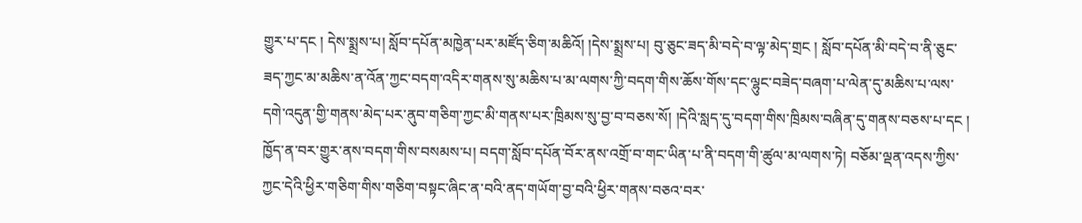གྱུར་པ་དང ། དེས་སྨྲས་པ། སློབ་དཔོན་མཁྱེན་པར་མཛོད་ཅིག་མཆིའོ། །དེས་སྨྲས་པ། བུ་ཅུང་ཟད་མི་བདེ་བ་ལྟ་མེད་གྲང ། སློབ་དཔོན་མི་བདེ་བ་ནི་ཅུང་ཟད་ཀྱང་མ་མཆིས་ན་འོན་ཀྱང་བདག་འདིར་གནས་སུ་མཆིས་པ་མ་ལགས་ཀྱི་བདག་གིས་ཆོས་གོས་དང་ལྷུང་བཟེད་བཞག་པ་ལེན་དུ་མཆིས་པ་ལས་དགེ་འདུན་གྱི་གནས་མེད་པར་ནུབ་གཅིག་ཀྱང་མི་གནས་པར་ཁྲིམས་སུ་བྱ་བ་བཅས་སོ། །དེའི་སླད་དུ་བདག་གིས་ཁྲིམས་བཞིན་དུ་གནས་བཅས་པ་དང ། ཁྱོད་ན་བར་གྱུར་ནས་བདག་གིས་བསམས་པ། བདག་སློབ་དཔོན་བོར་ནས་འགྲོ་བ་གང་ཡིན་པ་ནི་བདག་གི་ཚུལ་མ་ལགས་ཏེ། བཅོམ་ལྡན་འདས་ཀྱིས་ཀྱང་དེའི་ཕྱིར་གཅིག་གིས་གཅིག་བསྟང་ཞིང་ན་བའི་ནད་གཡོག་བྱ་བའི་ཕྱིར་གནས་བཅའ་བར་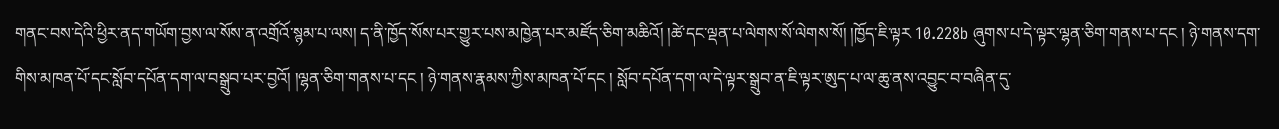གནང་བས་དེའི་ཕྱིར་ནད་གཡོག་བྱས་ལ་སོས་ན་འགྲོའོ་སྙམ་པ་ལས། ད་ནི་ཁྱོད་སོས་པར་གྱུར་པས་མཁྱེན་པར་མཛོད་ཅིག་མཆིའོ། །ཚེ་དང་ལྡན་པ་ལེགས་སོ་ལེགས་སོ། །ཁྱོད་ཇི་ལྟར 10.228b ཞུགས་པ་དེ་ལྟར་ལྷན་ཅིག་གནས་པ་དང ། ཉེ་གནས་དག་གིས་མཁན་པོ་དང་སློབ་དཔོན་དག་ལ་བསྒྲུབ་པར་བྱའོ། །ལྷན་ཅིག་གནས་པ་དང ། ཉེ་གནས་རྣམས་ཀྱིས་མཁན་པོ་དང ། སློབ་དཔོན་དག་ལ་དེ་ལྟར་སྒྲུབ་ན་ཇི་ལྟར་ཨུད་པ་ལ་ཆུ་ནས་འབྱུང་བ་བཞིན་དུ་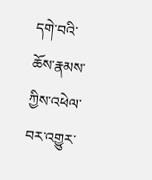དགེ་བའི་ཆོས་རྣམས་ཀྱིས་འཕེལ་བར་འགྱུར་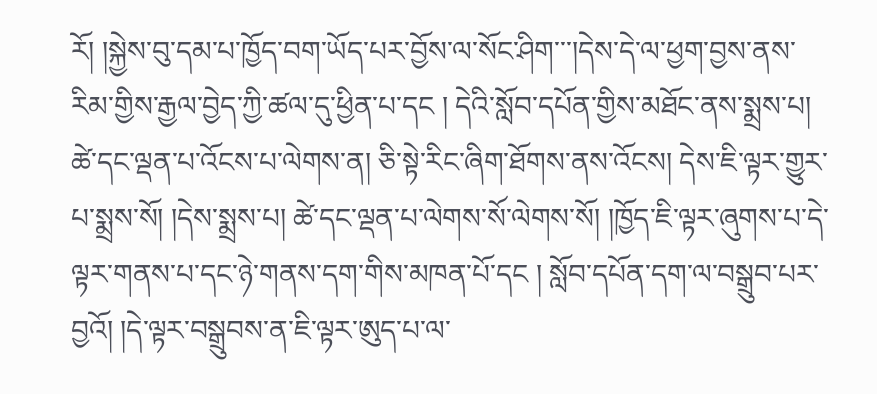རོ། །སྐྱེས་བུ་དམ་པ་ཁྱོད་བག་ཡོད་པར་བྱོས་ལ་སོང་ཤིག་་་།དེས་དེ་ལ་ཕྱག་བྱས་ནས་རིམ་གྱིས་རྒྱལ་བྱེད་ཀྱི་ཚལ་དུ་ཕྱིན་པ་དང ། དེའི་སློབ་དཔོན་གྱིས་མཐོང་ནས་སྨྲས་པ། ཚེ་དང་ལྡན་པ་འོངས་པ་ལེགས་ན། ཅི་སྟེ་རིང་ཞིག་ཐོགས་ནས་འོངས། དེས་ཇི་ལྟར་གྱུར་པ་སྨྲས་སོ། །དེས་སྨྲས་པ། ཚེ་དང་ལྡན་པ་ལེགས་སོ་ལེགས་སོ། །ཁྱོད་ཇི་ལྟར་ཞུགས་པ་དེ་ལྟར་གནས་པ་དང་ཉེ་གནས་དག་གིས་མཁན་པོ་དང ། སློབ་དཔོན་དག་ལ་བསྒྲུབ་པར་བྱའོ། །དེ་ལྟར་བསྒྲུབས་ན་ཇི་ལྟར་ཨུད་པ་ལ་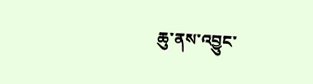ཆུ་ནས་འབྱུང་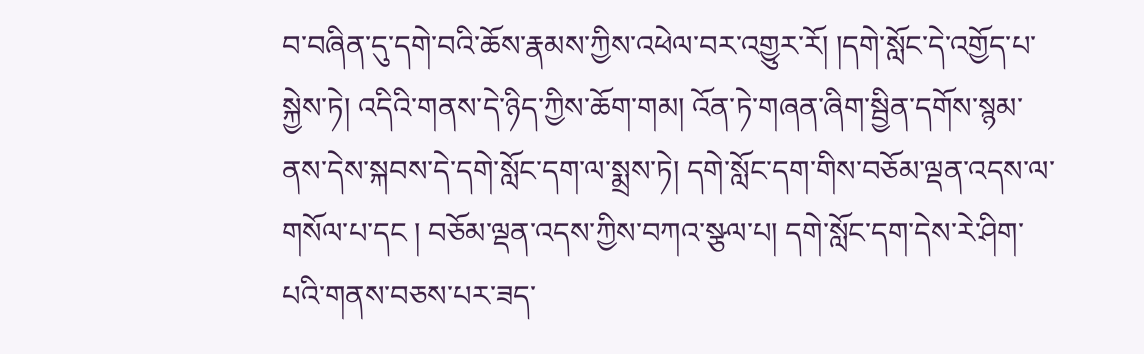བ་བཞིན་དུ་དགེ་བའི་ཆོས་རྣམས་ཀྱིས་འཕེལ་བར་འགྱུར་རོ། །དགེ་སློང་དེ་འགྱོད་པ་སྐྱེས་ཏེ། འདིའི་གནས་དེ་ཉིད་ཀྱིས་ཆོག་གམ། འོན་ཏེ་གཞན་ཞིག་སྦྱིན་དགོས་སྙམ་ནས་དེས་སྐབས་དེ་དགེ་སློང་དག་ལ་སྨྲས་ཏེ། དགེ་སློང་དག་གིས་བཅོམ་ལྡན་འདས་ལ་གསོལ་པ་དང ། བཅོམ་ལྡན་འདས་ཀྱིས་བཀའ་སྩལ་པ། དགེ་སློང་དག་དེས་རེ་ཤིག་པའི་གནས་བཅས་པར་ཟད་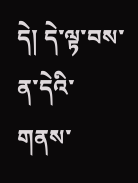དེ། དེ་ལྟ་བས་ན་དེའི་གནས་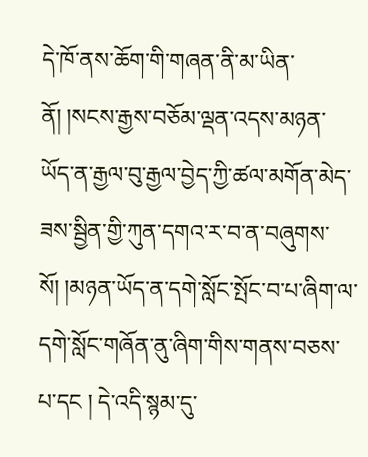དེ་ཁོ་ནས་ཆོག་གི་གཞན་ནི་མ་ཡིན་ནོ། །སངས་རྒྱས་བཅོམ་ལྡན་འདས་མཉན་ཡོད་ན་རྒྱལ་བུ་རྒྱལ་བྱེད་ཀྱི་ཚལ་མགོན་མེད་ཟས་སྦྱིན་གྱི་ཀུན་དགའ་ར་བ་ན་བཞུགས་སོ། །མཉན་ཡོད་ན་དགེ་སློང་སྤོང་བ་པ་ཞིག་ལ་དགེ་སློང་གཞོན་ནུ་ཞིག་གིས་གནས་བཅས་པ་དང ། དེ་འདི་སྙམ་དུ་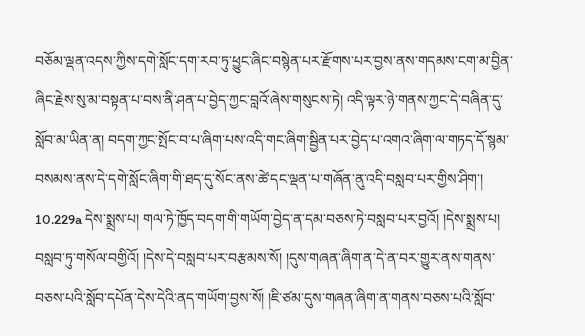བཅོམ་ལྡན་འདས་ཀྱིས་དགེ་སློང་དག་རབ་ཏུ་ཕྱུང་ཞིང་བསྙེན་པར་རྫོགས་པར་བྱས་ནས་གདམས་ངག་མ་བྱིན་ཞིང་རྗེས་སུ་མ་བསྟན་པ་བས་ནི་ཤན་པ་བྱེད་ཀྱང་བླའོ་ཞེས་གསུངས་ཏེ། འདི་ལྟར་ཉེ་གནས་ཀྱང་དེ་བཞིན་དུ་སློབ་མ་ཡིན་ན། བདག་ཀྱང་སྤོང་བ་པ་ཞིག་པས་འདི་གང་ཞིག་སྦྱིན་པར་བྱེད་པ་འགའ་ཞིག་ལ་གཏད་དོ་སྙམ་བསམས་ནས་དེ་དགེ་སློང་ཞིག་གི་ཐད་དུ་སོང་ནས་ཚེ་དང་ལྡན་པ་གཞོན་ནུ་འདི་བསླབ་པར་གྱིས་ཤིག་། 10.229a དེས་སྨྲས་པ། གལ་ཏེ་ཁྱོད་བདག་གི་གཡོག་བྱེད་ན་དམ་བཅས་ཏེ་བསླབ་པར་བྱའོ། །དེས་སྨྲས་པ། བསླབ་ཏུ་གསོལ་བགྱིའོ། །དེས་དེ་བསླབ་པར་བརྩམས་སོ། །དུས་གཞན་ཞིག་ན་དེ་ན་བར་གྱུར་ནས་གནས་བཅས་པའི་སློབ་དཔོན་དེས་དེའི་ནད་གཡོག་བྱས་སོ། །ཇི་ཙམ་དུས་གཞན་ཞིག་ན་གནས་བཅས་པའི་སློབ་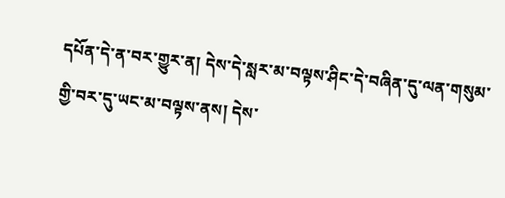དཔོན་དེ་ན་བར་གྱུར་ན། དེས་དེ་སླར་མ་བལྟས་ཤིང་དེ་བཞིན་དུ་ལན་གསུམ་གྱི་བར་དུ་ཡང་མ་བལྟས་ནས། དེས་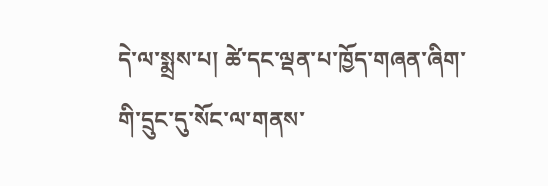དེ་ལ་སྨྲས་པ། ཚེ་དང་ལྡན་པ་ཁྱོད་གཞན་ཞིག་གི་དྲུང་དུ་སོང་ལ་གནས་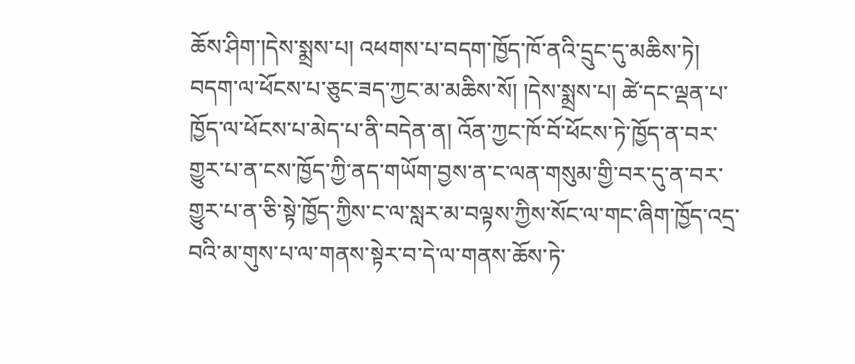ཆོས་ཤིག་།དེས་སྨྲས་པ། འཕགས་པ་བདག་ཁྱོད་ཁོ་ནའི་དྲུང་དུ་མཆིས་ཏེ། བདག་ལ་ཕོངས་པ་ཅུང་ཟད་ཀྱང་མ་མཆིས་སོ། །དེས་སྨྲས་པ། ཚེ་དང་ལྡན་པ་ཁྱོད་ལ་ཕོངས་པ་མེད་པ་ནི་བདེན་ན། འོན་ཀྱང་ཁོ་བོ་ཕོངས་ཏེ་ཁྱོད་ན་བར་གྱུར་པ་ན་ངས་ཁྱོད་ཀྱི་ནད་གཡོག་བྱས་ན་ང་ལན་གསུམ་གྱི་བར་དུ་ན་བར་གྱུར་པ་ན་ཅི་སྟེ་ཁྱོད་ཀྱིས་ང་ལ་སླར་མ་བལྟས་ཀྱིས་སོང་ལ་གང་ཞིག་ཁྱོད་འདྲ་བའི་མ་གུས་པ་ལ་གནས་སྟེར་བ་དེ་ལ་གནས་ཆོས་ཏེ་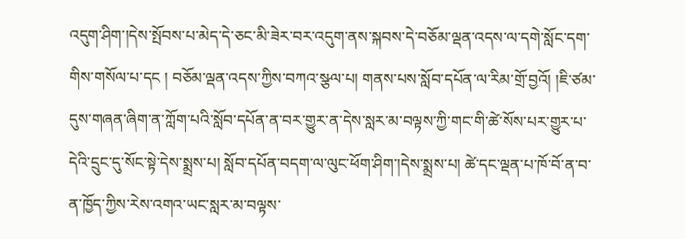འདུག་ཤིག་།དེས་སྤོབས་པ་མེད་དེ་ཅང་མི་ཟེར་བར་འདུག་ནས་སྐབས་དེ་བཅོམ་ལྡན་འདས་ལ་དགེ་སློང་དག་གིས་གསོལ་པ་དང ། བཅོམ་ལྡན་འདས་ཀྱིས་བཀའ་སྩལ་པ། གནས་པས་སློབ་དཔོན་ལ་རིམ་གྲོ་བྱའོ། །ཇི་ཙམ་དུས་གཞན་ཞིག་ན་ཀློག་པའི་སློབ་དཔོན་ན་བར་གྱུར་ན་དེས་སླར་མ་བལྟས་ཀྱི་གང་གི་ཚེ་སོས་པར་གྱུར་པ་དེའི་དྲུང་དུ་སོང་སྟེ་དེས་སྨྲས་པ། སློབ་དཔོན་བདག་ལ་ལུང་ཕོག་ཤིག་།དེས་སྨྲས་པ། ཚེ་དང་ལྡན་པ་ཁོ་བོ་ན་བ་ན་ཁྱོད་ཀྱིས་རེས་འགའ་ཡང་སླར་མ་བལྟས་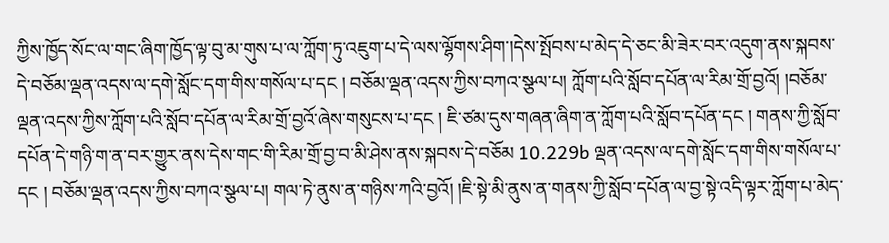ཀྱིས་ཁྱོད་སོང་ལ་གང་ཞིག་ཁྱོད་ལྟ་བུ་མ་གུས་པ་ལ་ཀློག་ཏུ་འཇུག་པ་དེ་ལས་ལྷོགས་ཤིག་།དེས་སྤོབས་པ་མེད་དེ་ཅང་མི་ཟེར་བར་འདུག་ནས་སྐབས་དེ་བཅོམ་ལྡན་འདས་ལ་དགེ་སློང་དག་གིས་གསོལ་པ་དང ། བཅོམ་ལྡན་འདས་ཀྱིས་བཀའ་སྩལ་པ། ཀློག་པའི་སློབ་དཔོན་ལ་རིམ་གྲོ་བྱའོ། །བཅོམ་ལྡན་འདས་ཀྱིས་ཀློག་པའི་སློབ་དཔོན་ལ་རིམ་གྲོ་བྱའོ་ཞེས་གསུངས་པ་དང ། ཇི་ཙམ་དུས་གཞན་ཞིག་ན་ཀློག་པའི་སློབ་དཔོན་དང ། གནས་ཀྱི་སློབ་དཔོན་དེ་གཉི་ག་ན་བར་གྱུར་ནས་དེས་གང་གི་རིམ་གྲོ་བྱ་བ་མི་ཤེས་ནས་སྐབས་དེ་བཅོམ 10.229b ལྡན་འདས་ལ་དགེ་སློང་དག་གིས་གསོལ་པ་དང ། བཅོམ་ལྡན་འདས་ཀྱིས་བཀའ་སྩལ་པ། གལ་ཏེ་ནུས་ན་གཉིས་ཀའི་བྱའོ། །ཇི་སྟེ་མི་ནུས་ན་གནས་ཀྱི་སློབ་དཔོན་ལ་བྱ་སྟེ་འདི་ལྟར་ཀློག་པ་མེད་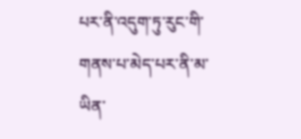པར་ནི་འདུག་ཏུ་རུང་གི་གནས་པ་མེད་པར་ནི་མ་ཡིན་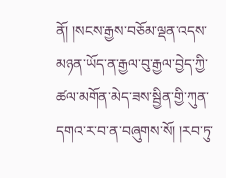ནོ། །སངས་རྒྱས་བཅོམ་ལྡན་འདས་མཉན་ཡོད་ན་རྒྱལ་བུ་རྒྱལ་བྱེད་ཀྱི་ཚལ་མགོན་མེད་ཟས་སྦྱིན་གྱི་ཀུན་དགའ་ར་བ་ན་བཞུགས་སོ། །རབ་ཏུ་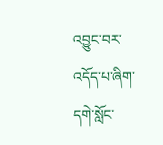འབྱུང་བར་འདོད་པ་ཞིག་དགེ་སློང་